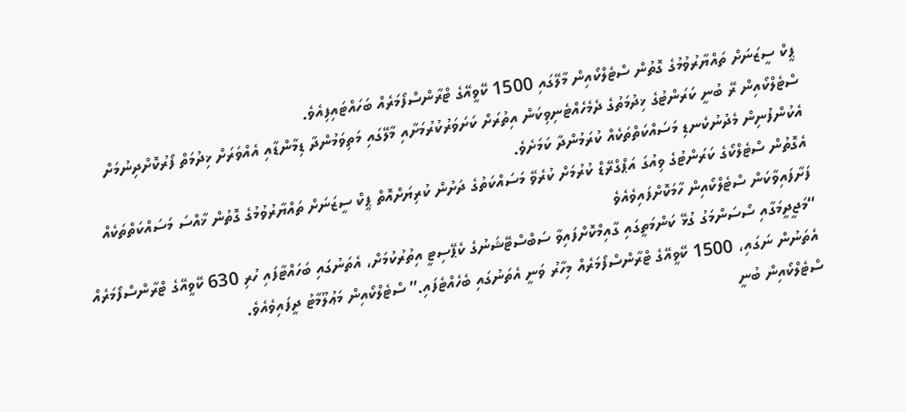ޕީކް ސީޒަނަށް ތައްޔާރުވުމުގެ ގޮތުން ސްޓެލްކޯއިން މާލޭގައި 1500 ކޭވީއޭގެ ޓްރާންސްފޯމަރެއް ބަހައްޓައިފިއެވެ.
ސްޓެލްކޯއިން ރޭ ބުނީ ކަރަންޓުގެ ޚިދުމަތުގެ ދެމެހެއްޓެނިވިކަން އިތުރަށް ކަށަވަރުކުރުމަށާއި މާލޭގައި މަތިވަމުންދާ ޑިމާންޑާއި އެއްވަރަށް ޚިދުމަތް ފޯރުކޮށްދިނުމަށް އެކުންފުނިން މެދުނުކެނޑި މަސައްކަތްތަކެއް ކުރަމުންދާ ކަމަށެވެ.
އެގޮތުން ސްޓެލްކޯގެ ކަރަންޓުގެ ވިއުގަ އަޕްގްރޭޑް ކުރުމަށް ކުރެވޭ މަސައްކަތުގެ ދަށުން ކުރިޔަށްއޮތް ޕީކް ސީޒަނަށް ތައްޔާރުވުމުގެ ގޮތުން ޚާއްސަ މަސައްކަތްތަކެއް ފަށާފައިވާކަން ސްޓެލްކޯއިން ހާމަކޮށްފައިވެއެވެ
“މަޖީދީމަގާއި ސޯސަންމަގު ގުޅޭ ކަންމަތީގައި ގާއިމްކޮށްފައިވާ ސަބްސްޓޭޝަނުގެ ކެޕޭސިޓީ އިތުރުކުމަށް، އެތަނުގައި ބަހައްޓާފައި ހުރި 630 ކޭވީއޭގެ ޓްރާންސްފޯމަރެއް އެތަނުން ނަގައި، 1500 ކޭވީއޭގެ ޓްރާންސްފޯމަރެއް މިހާރު ވަނީ އެތަނުގައި ބެހެއްޓެފައި.” ސްޓެލްކޯއިން މަޢުލޫމާޓު ދީފައިވެއެވެ.
ސްޓެލްކޯއިން ބުނީ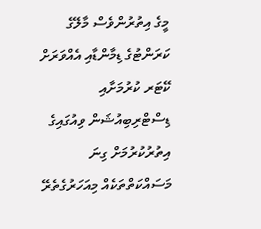މީގެ އިތުރުންވެސް މާލޭގެ ކަރަންޓުގެ ޑިމާންޑާއި އެއްވަރަށް ކޭޓަރ ކުރުމަށާއި ޑިސްޓްރިބިއުޝަން ވިއުގައިގެ އިތުރުކުރުމަށް ގިނަ މަސައްކަތްތަކެއް މިއަހަރުގެތެރޭ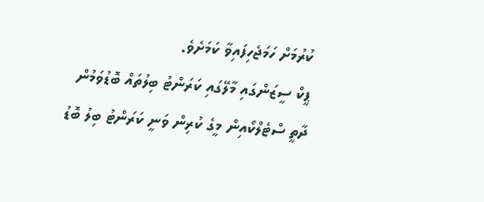ކުރުމަށް ހަމަޖެހިފައިވާ ކަމަށެވެ.
ޕީކް ސީޒަންގައި މާލޭގައި ކަރަންޓު ބިލުތައް ބޮޑުވަމުން ދާތީ ސްޓެލްކޯއިން މީގެ ކުރިން ވަނީ ކަރަންޓު ބިލު ބޮޑު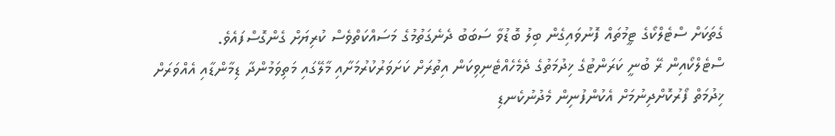ގެތަކަށް ސްޓެލްކޯގެ ޓީމުތައް ފޮނުވައިގެން ބިލު ބޮޑުވާ ސަބަބު ދެނެގަތުމުގެ މަސައްކަތްވެސް ކުރިޔަށް ގެންގޮސްފައެވެ.
ސްޓެލްކޯއިން ރޭ ބުނީ ކަރަންޓުގެ ޚިދުމަތުގެ ދެމެހެއްޓެނިވިކަން އިތުރަށް ކަށަވަރުކުރުމަށާއި މާލޭގައި މަތިވަމުންދާ ޑިމާންޑާއި އެއްވަރަށް ޚިދުމަތް ފޯރުކޮށްދިނުމަށް އެކުންފުނިން މެދުނުކެނޑި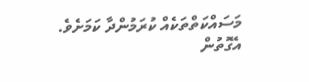މަސައްކަތްތަކެއް ކުރަމުންދާ ކަމަށެވެ.
އެގޮތުން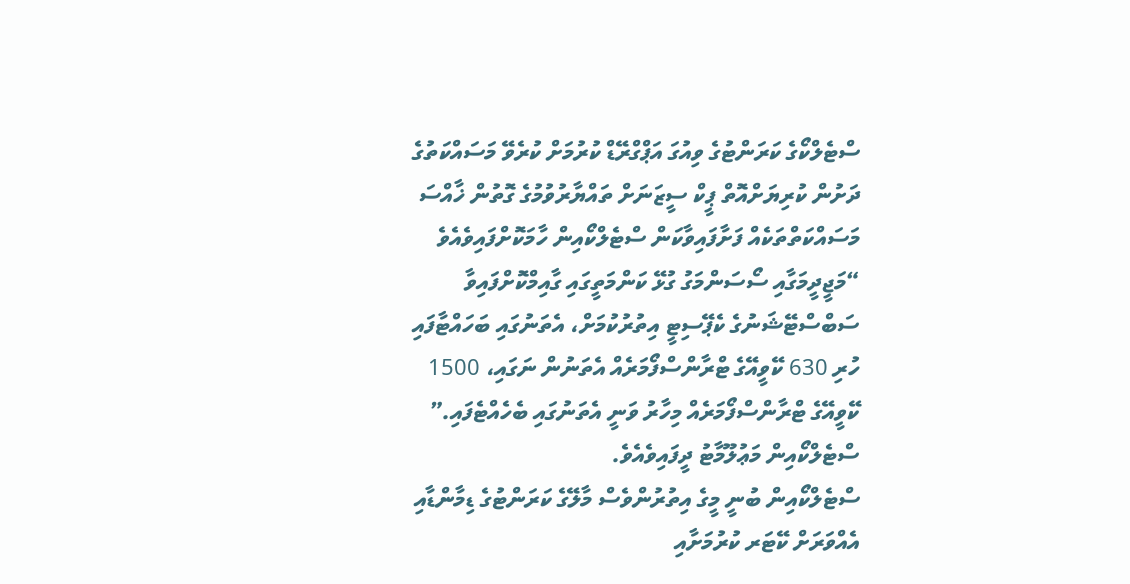ސްޓެލްކޯގެ ކަރަންޓުގެ ވިއުގަ އަޕްގްރޭޑް ކުރުމަށް ކުރެވޭ މަސައްކަތުގެ ދަށުން ކުރިޔަށްއޮތް ޕީކް ސީޒަނަށް ތައްޔާރުވުމުގެ ގޮތުން ޚާއްސަ މަސައްކަތްތަކެއް ފަށާފައިވާކަން ސްޓެލްކޯއިން ހާމަކޮށްފައިވެއެވެ
“މަޖީދީމަގާއި ސޯސަންމަގު ގުޅޭ ކަންމަތީގައި ގާއިމްކޮށްފައިވާ ސަބްސްޓޭޝަނުގެ ކެޕޭސިޓީ އިތުރުކުމަށް، އެތަނުގައި ބަހައްޓާފައި ހުރި 630 ކޭވީއޭގެ ޓްރާންސްފޯމަރެއް އެތަނުން ނަގައި، 1500 ކޭވީއޭގެ ޓްރާންސްފޯމަރެއް މިހާރު ވަނީ އެތަނުގައި ބެހެއްޓެފައި.” ސްޓެލްކޯއިން މަޢުލޫމާޓު ދީފައިވެއެވެ.
ސްޓެލްކޯއިން ބުނީ މީގެ އިތުރުންވެސް މާލޭގެ ކަރަންޓުގެ ޑިމާންޑާއި އެއްވަރަށް ކޭޓަރ ކުރުމަށާއި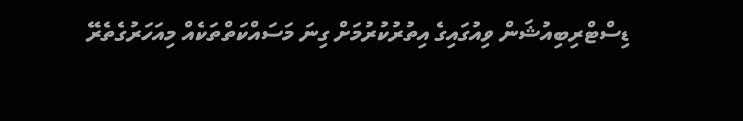ޑިސްޓްރިބިއުޝަން ވިއުގައިގެ އިތުރުކުރުމަށް ގިނަ މަސައްކަތްތަކެއް މިއަހަރުގެތެރޭ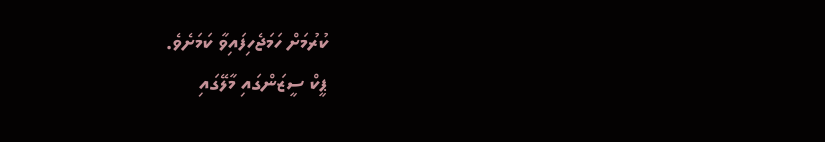ކުރުމަށް ހަމަޖެހިފައިވާ ކަމަށެވެ.
ޕީކް ސީޒަންގައި މާލޭގައި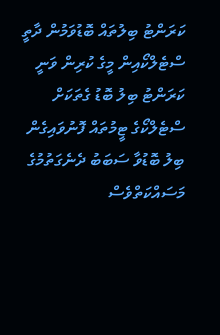ކަރަންޓު ބިލުތައް ބޮޑުވަމުން ދާތީ ސްޓެލްކޯއިން މީގެ ކުރިން ވަނީ ކަރަންޓު ބިލު ބޮޑު ގެތަކަށް ސްޓެލްކޯގެ ޓީމުތައް ފޮނުވައިގެން ބިލު ބޮޑުވާ ސަބަބު ދެނެގަތުމުގެ މަސައްކަތްވެސް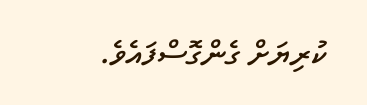ކުރިޔަށް ގެންގޮސްފައެވެ.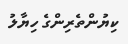ކިޔުންތެރިންގެ ހިޔާލު